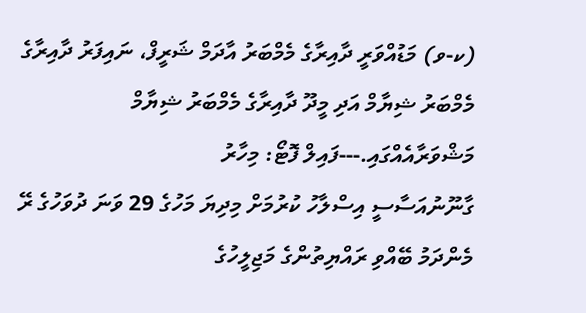(ކ-ވ) މަޑުއްވަރީ ދާއިރާގެ މެމްބަރު އާދަމް ޝަރީފް، ނައިފަރު ދާއިރާގެ މެމްބަރު ޝިޔާމް އަދި މީދޫ ދާއިރާގެ މެމްބަރު ޝިޔާމް މަޝްވަރާއެއްގައި.---ފައިލް ފޮޓޯ: މިހާރު
ގާނޫނުއަސާސީ އިސްލާހު ކުރުމަށް މިދިޔަ މަހުގެ 29 ވަނަ ދުވަހުގެ ރޭ މެންދަމު ބޭއްވި ރައްޔިތުންގެ މަޖިލީހުގެ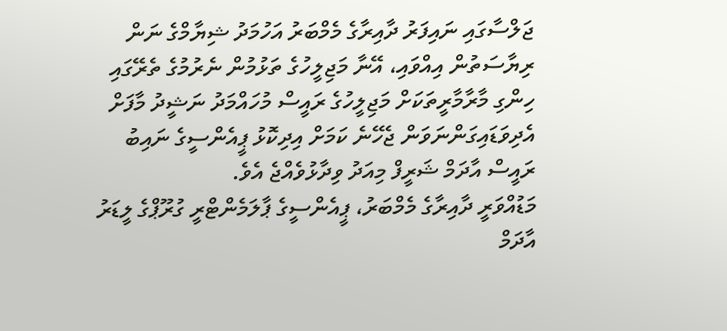ޖަލްސާގައި ނައިފަރު ދާއިރާގެ މެމްބަރު އަހުމަދު ޝިޔާމްގެ ނަން ރިޔާސަތުން އިއްވައި، އޭނާ މަޖިލީހުގެ ތަޅުމުން ނެރުމުގެ ތެރޭގައި ހިންގި މާރާމާރީތަކަށް މަޖިލީހުގެ ރައީސް މުހައްމަދު ނަޝީދު މާފަށް އެދިވަޑައިގަންނަވަން ޖެހޭނެ ކަމަށް އިދިކޮޅު ޕީއެންސީގެ ނައިބު ރައީސް އާދަމް ޝަރީފް މިއަދު ވިދާޅުވެއްޖެ އެވެ.
މަޑުއްވަރީ ދާއިރާގެ މެމްބަރު، ޕީއެންސީގެ ޕާލަމެންޓްރީ ގުރޫޕްގެ ލީޑަރު އާދަމް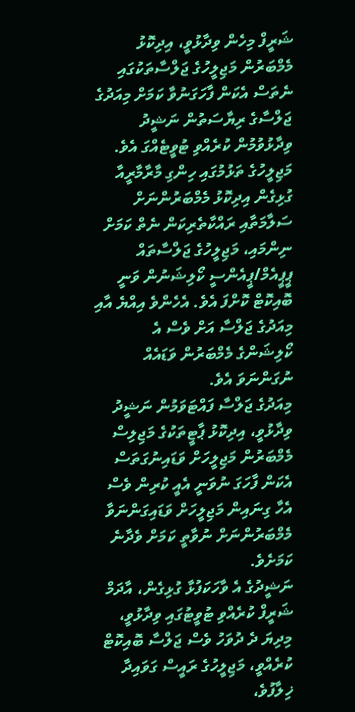ޝަރީފް މިހެން ވިދާޅުވީ، އިދިކޮޅު މެމްބަރުން މަޖިލީހުގެ ޖަލްސާތަކުގައި ނެތަސް އެކަން ފާހަގަނުވާ ކަމަށް މިއަދުގެ ޖަލްސާގެ ރިޔާސަތުން ނަޝީދު ވިދާޅުވުމުން ކުރެއްވި ޓުވީޓެއްގަ އެވެ.
މަޖިލީހުގެ ތަޅުމުގައި ހިންގި މާރާމާރީއާ ގުޅިގެން އިދިކޮޅު މެމްބަރުންނަށް ސަލާމަތާއި ރައްކާތެރިކަން ނެތް ކަމަށް ނިންމައި، މަޖިލީހުގެ ޖަލްސާތައް ޕީޕީއެމް/ޕީއެންސީ ކޯލިޝަނުން ވަނީ ބޮއިކޮޓް ކޮށްފަ އެވެ. އެހެންވެ އިއްޔެ އާއި މިއަދުގެ ޖަލްސާ އަށް ވެސް އެ ކޯލިޝަންގެ މެމްބަރުން ވަޑައެއް ނުގަންނަވަ އެވެ.
މިއަދުގެ ޖަލްސާ ފައްޓަވަމުން ނަޝީދު ވިދާޅުވީ، އިދިކޮޅު ޕާޓީތަކުގެ މަޖިލިސް މެމްބަރުން މަޖިލީހަށް ވަޑައިނުގަތަސް އެކަން ފާހަގަ ނުވަނީ އެއީ ކުރިން ވެސް އެހާ ގިނައިން މަޖިލީހަށް ވަޑައިގަންނަވާ މެމްބަރުންނަށް ނުވާތީ ކަމަށް ވެދާނެ ކަމަށެވެ.
ނަޝީދުގެ އެ ވާހަކަފުޅާ ގުޅިގެން، އާދަމް ޝަރީފް ކުރެއްވި ޓުވީޓުގައި ވިދާޅުވީ، މިދިޔަ ދެ ދުވަހު ވެސް ޖަލްސާ ބޮއިކޮޓް ކުރެއްވީ، މަޖިލީހުގެ ރައީސް ގަވައިދާ ޚިލާފުވެ،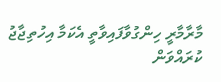މާރާމާރީ ހިންގުވާފައިވާތީ އެކަމާ އިހުތިޖާޖު ކުރައްވަން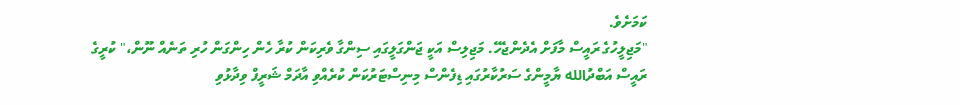ކަމަށެވެ.
"މަޖިލީހުގެ ރައީސް މާފަށް އެދެންޖެހޭ. މަޖިލިސް އަކީ ޖަންގަލީގައި ސިންގާ ވެރިކަން ކުރާ ހެން ހިންގަން ހުރި ތަނެއް ނޫން،" ކުރީގެ ރައީސް އަބްދުالله ޔާމީންގެ ސަރުކާރުގައި ޑިފެންސް މިނިސްޓަރުކަން ކުރެއްވި އާދަމް ޝަރީފް ވިދާޅުވި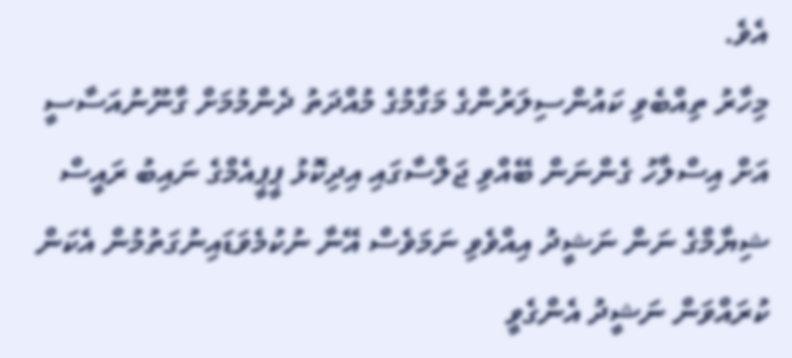އެވެ.
މިހާރު ތިއްބެވި ކައުންސިލަރުންގެ މަގާމުގެ މުއްދަތު ދެންމުމަށް ގާނޫނުއަސާސީ އަށް އިސްލާހު ގެންނަން ބޭއްވި ޖަލްސާގައި އިދިކޮޅު ޕީޕީއެމްގެ ނައިބު ރައީސް ޝިޔާމްގެ ނަން ނަޝީދު އިއްވެވި ނަމަވެސް އޭނާ ނުކުމެވަޑައިނުގަތުމުން އެކަން ކުރައްވަން ނަޝީދު އެންގެވީ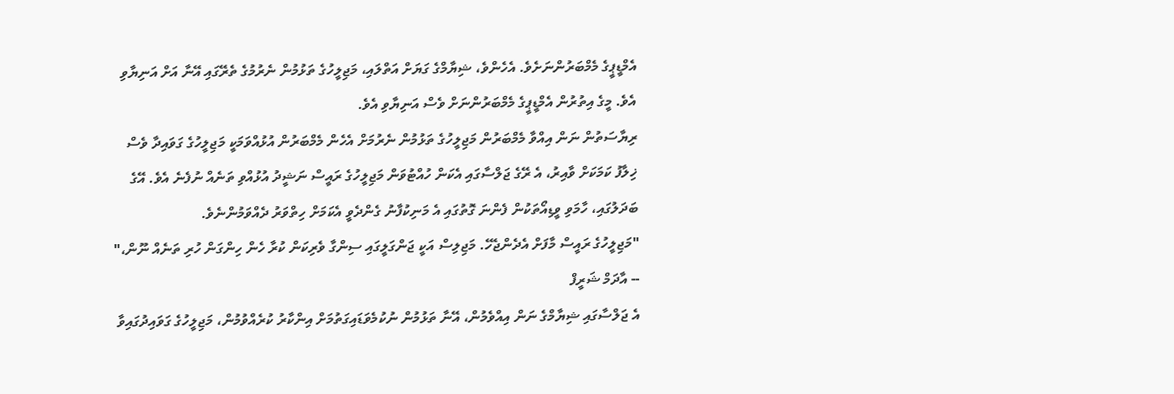އެމްޑީޕީގެ މެމްބަރުންނަށެވެ. އެހެންވެ، ޝިޔާމްގެ ގަޔަށް އަތްލައި، މަޖިލީހުގެ ތަޅުމުން ނެރުމުގެ ތެރޭގައި އޭނާ އަށް އަނިޔާވި އެވެ. މީގެ އިތުރުން އެމްޑީޕީގެ މެމްބަރުންނަށް ވެސް އަނިޔާވި އެވެ.
ރިޔާސަތުން ނަން އިއްވާ މެމްބަރުން މަޖިލީހުގެ ތަޅުމުން ނެރުމަށް އެހެން މެމްބަރުން އުޅުއްވަމަކީ މަޖިލީހުގެ ގަވައިދާ ވެސް ޚިލާފު ކަމަކަށް ވާއިރު، އެ ރޭގެ ޖަލްސާގައި އެކަން ހުއްޓުވަން މަޖިލީހުގެ ރައީސް ނަޝީދު އުޅުއްވި ތަނެއް ނުފެނެ އެވެ. އޭގެ ބަދަލުގައި، ހާމަވި ވީޑިއޯތަކުން ފެންނަ ގޮތުގައި އެ މަނިކުފާނު ގެންދެވީ އެކަމަށް ހިތްވަރު ދެއްވަމުންނެވެ.
"މަޖިލީހުގެ ރައީސް މާފަށް އެދެންޖެހޭ. މަޖިލިސް އަކީ ޖަންގަލީގައި ސިންގާ ވެރިކަން ކުރާ ހެން ހިންގަން ހުރި ތަނެއް ނޫން،" -- އާދަމް ޝަރީފް
އެ ޖަލްސާގައި ޝިޔާމްގެ ނަން އިއްވެމުން، އޭނާ ތަޅުމުން ނުކުމެވަޑައިގަތުމަށް އިންކާރު ކުރެއްވުމުން، މަޖިލީހުގެ ގަވައިދުގައިވާ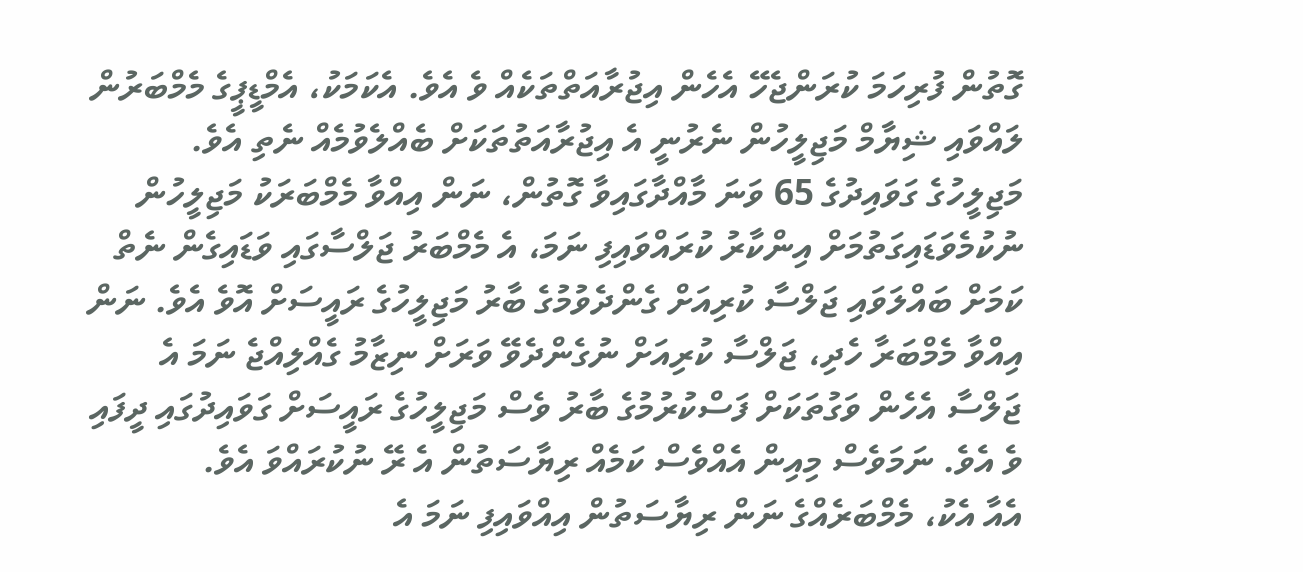ގޮތުން ފުރިހަމަ ކުރަންޖެހޭ އެހެން އިޖުރާއަތްތަކެއް ވެ އެވެ. އެކަމަކު، އެމްޑީޕީގެ މެމްބަރުން ލައްވައި ޝިޔާމް މަޖިލީހުން ނެރުނީ އެ އިޖުރާއަތުތަކަށް ބެއްލެވުމެއް ނެތި އެވެ.
މަޖިލީހުގެ ގަވައިދުގެ 65 ވަނަ މާއްދާގައިވާ ގޮތުން، ނަން އިއްވާ މެމްބަރަކު މަޖިލީހުން ނުކުމެވަޑައިގަތުމަށް އިންކާރު ކުރައްވައިފި ނަމަ، އެ މެމްބަރު ޖަލްސާގައި ވަޑައިގެން ނެތް ކަމަށް ބައްލަވައި ޖަލްސާ ކުރިއަށް ގެންދެވުމުގެ ބާރު މަޖިލީހުގެ ރައީސަށް އޮވެ އެވެ. ނަން އިއްވާ މެމްބަރާ ހެދި، ޖަލްސާ ކުރިއަށް ނުގެންދެވޭ ވަރަށް ނިޒާމު ގެއްލިއްޖެ ނަމަ އެ ޖަލްސާ އެހެން ވަގުތަކަށް ފަސްކުރުމުގެ ބާރު ވެސް މަޖިލީހުގެ ރައީސަށް ގަވައިދުގައި ދީފައި ވެ އެވެ. ނަމަވެސް މިއިން އެއްވެސް ކަމެއް ރިޔާސަތުން އެ ރޭ ނުކުރައްވަ އެވެ.
އެއާ އެކު، މެމްބަރެއްގެ ނަން ރިޔާސަތުން އިއްވައިފި ނަމަ އެ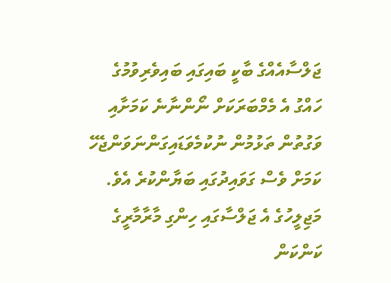ޖަލްސާއެއްގެ ބާކީ ބައިގައި ބައިވެރިވުމުގެ ހައްގު އެ މެމްބަރަކަށް ނޯންނާނެ ކަމަށާއި ވަގުތުން ތަޅުމުން ނުކުމެވަޑައިގަންނަވަންޖެހޭ ކަމަށް ވެސް ގަވައިދުގައި ބަޔާންކުރެ އެވެ.
މަޖިލީހުގެ އެ ޖަލްސާގައި ހިންގި މާރާމާރީގެ ކަންކަން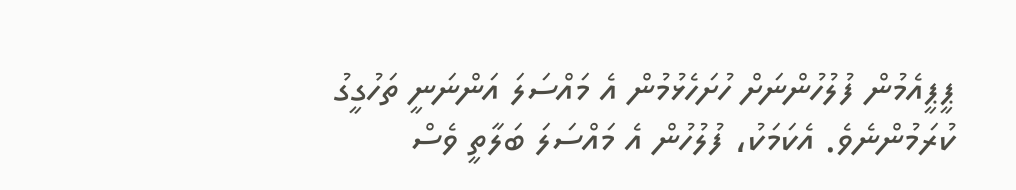ޕީޕީއެމުން ފުލުހުންނަށް ހުށަހެޅުމުން އެ މައްސަލަ އަންނަނީ ތަހުގީގު ކުރަމުންނެވެ. އެކަމަކު، ފުލުހުން އެ މައްސަލަ ބަލާތީ ވެސް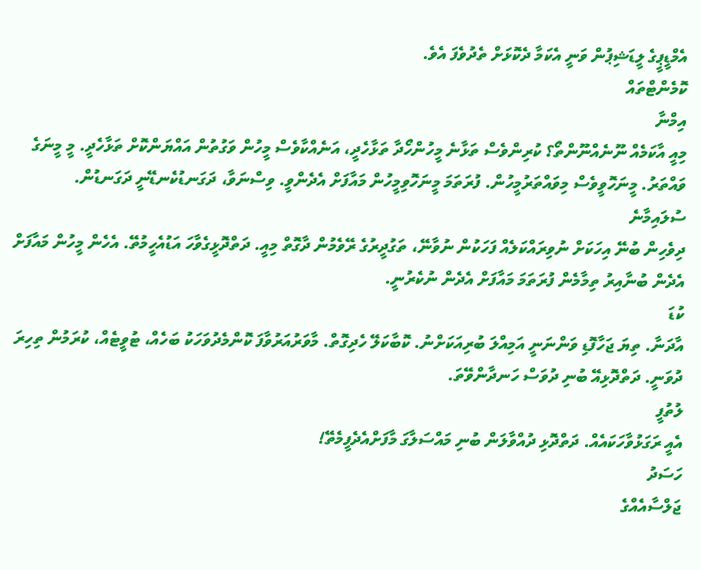އެމްޑީޕީގެ ލީޑަޝިޕުން ވަނީ އެކަމާ ދެކޮޅަށް ތެދުވެފަ އެވެ.
ކޮމެންޓްތައް
އިމްނާ
މިއީ އާކަމެއް ނޫނެއްނޫންތޯ؟ ކުރިންވެސް ތަޅާނެ މީހުންހޯދާ ތަޅާހެދީ، އަނެއްކާވެސް މީހުން ވަގުތުން އައްޔަންކޮށް ތަޅާހެދީ. މީ މީނަގެ ވައްތަރު. މީނަހޮވީވެސް މިވައްތަރުމީހުން. ފުރަތަމަ މީނަހޮވިމީހުން މައާފަށް އެދެންވީ. ވިސްނަވާ، ދަގަނޑުކެނޑޭނީ ދަގަނޑުން.
ސުލައިމާނެ
ދިވެހިން ބުނޭ އިހަކަށް ނުވިރައްކަލެއް ފަހަކުން ނުވާނޭ، ތަގުދީރުގެ ރޭވެމުން ދާގޮތް މިއީ. ދަތްދޮޅީގެވާހަ އަޑުއެހީމުތޭ. އެހެން މީހުން މައާފަށް އެދެން ބުނާއިރު ތިމާމެން ފުރަތަމަ މައާފަށް އެދެން ނުކެރުނީ.
ކުޑަ
އާދަނާ. ތިޔަ ޖަހާފޮޑި ވަންނަނީ އަމިއްލަ ބުރިއަކަށްނު. ކޮބާކަލޭ ހެދިގޮތް. މާވަރުއަރުވާފަ ކޮންމެދުވަހަކު ބަހެއް، ޓުވީޓެއް، ކުރަމުން ތިހިރަ ދުވަނީ. ދަތްދޮޅިއޭ ބުނި ދުވަސް ހަނދާންވޭތަ.
ލުތުފީ
އެއީ ރަގަޅުވާހަކައެއް. ދަތްދޮޅި ދުއްވާލަން ބުނި މައްސަލާގަ މާފަށްއެދެފީމެތޭ!
ހަސަދު
ޖަލްސާއެއްގެ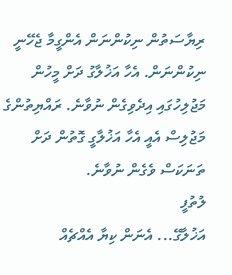ރިޔާސަތުން ނިކުންނަން އެންގީމާ ޖެހޭނީ ނިކުންނަން. އެހާ އަޚުލާގު ދަށް މީހުން މަޖުލިހުގައި އިދެވިގެން ނުވާނެ. ރައްޔިތުންގެ މަޖުލިސް އެއީ އެހާ އަޚުލާގީ ގޮތުން ދަށް ތަނަކަސް ވެގެން ނުވާނެ.
ލުތުފީ
އަޚުލާގޭ... އެނަން ކިޔާ އެއްޗެއް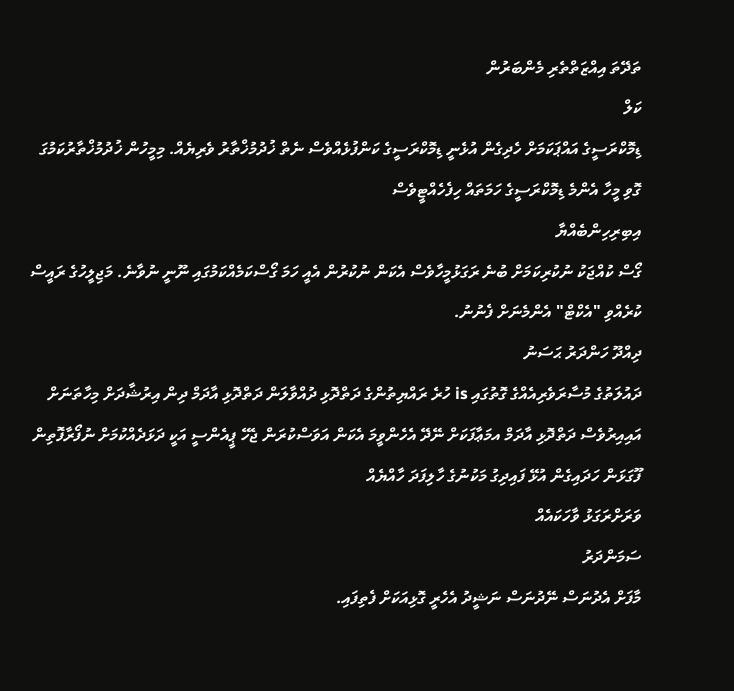ތަދޭތަ އިއްޒަތްތެރި މެންބަރުން
ކަލް
ޑިމޮކްރަސީގެ އައްޕަކަމަށް ހެދިގެން އުޅެނީ ޑިމޮކްރަސީގެ ކަންފުޅެއްވެސް ނެތް ޚުދުމުޚްތާރު ވެރިޔެއް. މިމީހުން ޚުދުމުޚްތާރުކަމުގަ ގޮވި މީހާ އެންމެ ޑިމޮކްރަސީގެ ހަމަތައް ހިފެހެއްޓީވެސް
އިބިރިހިންބެއްޔާ
ގޯސް ކުއްޖަކު ނުކުރިކަމަށް ބުނެ ރަގަޅުމީހާވެސް އެކަން ނުކުރުން އެއީ ހަމަ ގޯސްކަމެއްކަމުގައި ނޫނީ ނުވާނެ. މަޖިލީހުގެ ރައީސް ކުރެއްވި "އެކްޓް" އެންމެނަށް ފެނުނު.
ދިއްދޫ ހަންދަރު ޙަސަނު
ދައުލަތުގެ މުސާރަވެރިއެއްގެ ގޮތުގައި is ހުރެ ރައްޔިތުންގެ ދަތްދޮޅި ދުއްވާލަން ދަތްދޮޅި އާދަމް ދިން އިރުޝާދަށް މިހާތަނަށް އައިއިރުވެސް ދަތްދޮޅި އާދަމް އމަޢާފަކަށް ނޭދޭ އެހެންވީމަ އެކަން އަވަސްކުރަން ޖެހޭ ޕީއެންސީ އަކީ ދަޅަދެއްކުމަށް ނުފޯރާފޮތިން ފޫގަޅަން ހަދައިގެން އުޅޭ ފައިދިގު މަކުނުގެ ހާލިފަދަ ހާއްޔެއް
ވަރަށްރަގަޅު ވާހަކައެއް
ސަމަންދަރު
މާފަށް އެދުނަސް ނޭދުނަސް ނަޝީދު އެހެރީ ގޮޅިއަކަށް ފެތިފައި.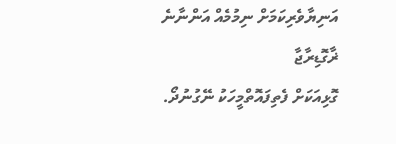އަނިޔާވެރިކަމަށް ނިމުމެއް އަންނާނެ
ޜާގޮޑިރާޖާ
ގޮޅިއަކަށް ފެތިފައޮތްމީހަކު ނޭގުނުދޯ.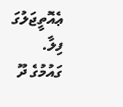ޢެއޮތީޖަލުގަ ފިލާ.
ގައުމުގެ ދޫ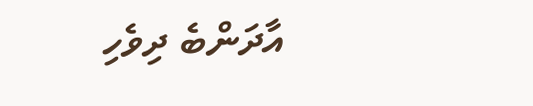އާދަންބެ ދިވެހި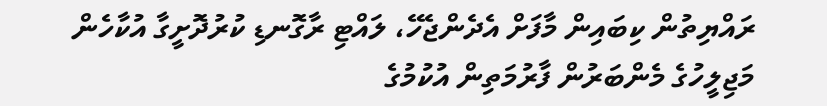ރައްޔިތުން ކިބައިން މާފަށް އެދެންޖެހޭ، ލައްޓި ރާގޮނޑި ކުރުދޮށީގާ އުކާހެން މަޖިލީހުގެ މެންބަރުން ފާރުމަތިން އުކުމުގެ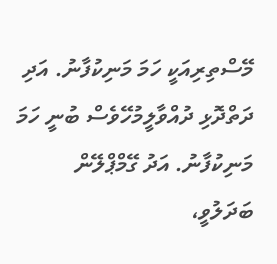މޭސްތިރިއަކީ ހަމަ މަނިކުފާނު. އަދި ދަތްދޮޅި ދުއްވާލީމުހޭވެސް ބުނީ ހަމަ މަނިކުފާނު. އަދު ގޭމްޕްލޭން ބަދަލުވީ،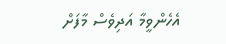އެހެންވީމާ އަދިވެސް މާފަށް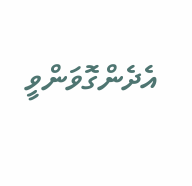އެދެންގޮވަންވީ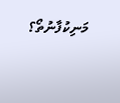މަނިކުފާނުތޯ؟